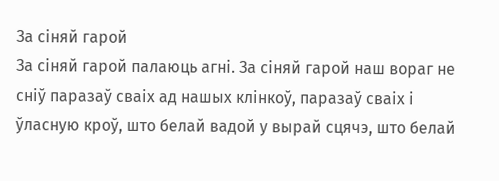За сіняй гарой
За сіняй гарой палаюць агні. За сіняй гарой наш вораг не сніў паразаў сваіх ад нашых клінкоў, паразаў сваіх і ўласную кроў, што белай вадой у вырай сцячэ, што белай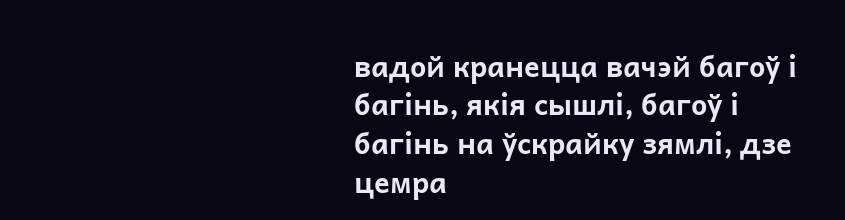вадой кранецца вачэй багоў і багінь, якія сышлі, багоў і багінь на ўскрайку зямлі, дзе цемра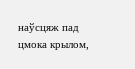наўсцяж пад цмока крылом,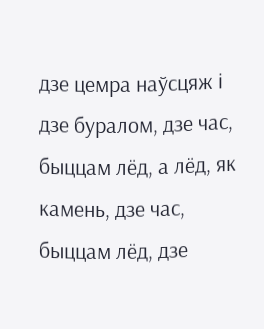дзе цемра наўсцяж і дзе буралом, дзе час, быццам лёд, а лёд, як камень, дзе час, быццам лёд, дзе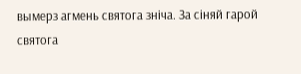вымерз агмень святога зніча. За сіняй гарой святога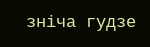зніча гудзе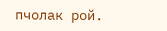пчолак рой.